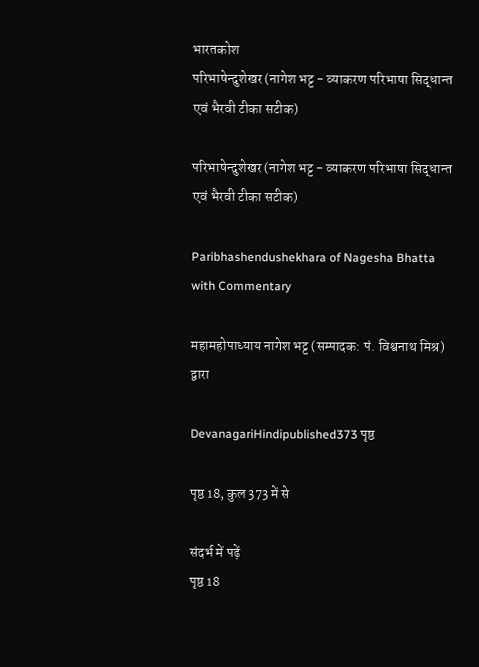भारतकोश
परिभाषेन्दुशेखर (नागेश भट्ट - व्याकरण परिभाषा सिद्धान्त एवं भैरवी टीका सटीक)

परिभाषेन्दुशेखर (नागेश भट्ट - व्याकरण परिभाषा सिद्धान्त एवं भैरवी टीका सटीक)

Paribhashendushekhara of Nagesha Bhatta with Commentary

महामहोपाध्याय नागेश भट्ट (सम्पादक: पं. विश्वनाथ मिश्र) द्वारा

DevanagariHindipublished373 पृष्ठ

पृष्ठ 18, कुल 373 में से

संदर्भ में पढ़ें
पृष्ठ 18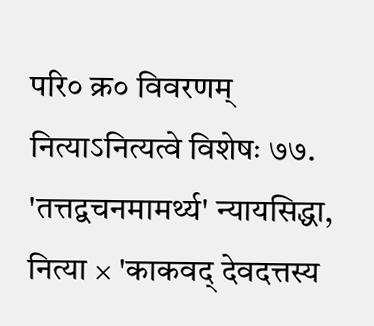परि० क्र० विवरणम् नित्याऽनित्यत्वे विशेषः ७७. 'तत्तद्वचनमामर्थ्य' न्यायसिद्धा, नित्या × 'काकवद् देवदत्तस्य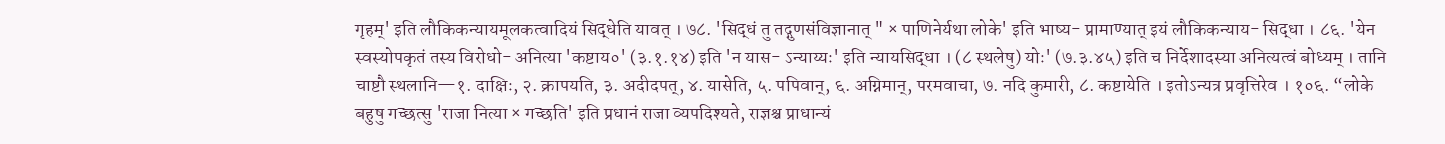गृहम्' इति लौकिकन्यायमूलकत्वादियं सिद्धेति यावत् । ७८. 'सिद्धं तु तद्गुणसंविज्ञानात् " × पाणिनेर्यथा लोके' इति भाष्य- प्रामाण्यात् इयं लौकिकन्याय- सिद्धा । ८६. 'येन स्वस्योपकृतं तस्य विरोधो- अनित्या 'कष्टाय०' (३.१.१४) इति 'न यास- ऽन्याय्यः' इति न्यायसिद्धा । (८ स्थलेषु) योः' (७.३.४५) इति च निर्देशादस्या अनित्यत्वं बोध्यम् । तानि चाष्टौ स्थलानि—१. दाक्षिः, २. क्रापयति, ३. अदीदपत्, ४. यासेति, ५. पपिवान्, ६. अग्निमान्, परमवाचा, ७. नदि कुमारी, ८. कष्टायेति । इतोऽन्यत्र प्रवृत्तिरेव । १०६. “लोके बहुषु गच्छत्सु 'राजा नित्या × गच्छति' इति प्रधानं राजा व्यपदिश्यते, राज्ञश्च प्राधान्यं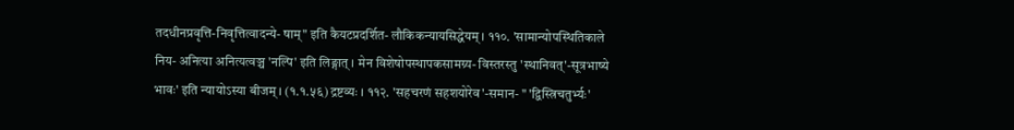तदधीनप्रवृत्ति-निवृत्तित्वादन्ये- षाम्" इति कैयटप्रदर्शित- लौकिकन्यायसिद्धेयम् । ११०. 'सामान्योपस्थितिकाले निय- अनित्या अनित्यत्वञ्च 'नल्पि' इति लिङ्गात् । मेन विशेषोपस्थापकसामग्र्य- विस्तरस्तु 'स्थानिवत्'-सूत्रभाष्ये भावः' इति न्यायोऽस्या बीजम् । (१.१.५६) द्रष्टव्यः । ११२. 'सहचरणं सहशयोरेव'-समान- " 'द्विस्त्रिचतुर्भ्यः'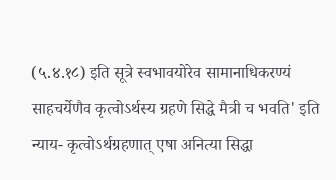(५.४.१८) इति सूत्रे स्वभावयोरेव सामानाधिकरण्यं साहचर्येणैव कृत्वोऽर्थस्य ग्रहणे सिद्धे मैत्री च भवति' इति न्याय- कृत्वोऽर्थग्रहणात् एषा अनित्या सिद्धा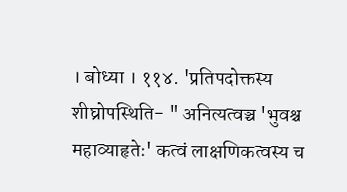। बोध्या । ११४. 'प्रतिपदोक्तस्य शीघ्रोपस्थिति- " अनित्यत्वञ्च 'भुवश्च महाव्याहृतेः' कत्वं लाक्षणिकत्वस्य च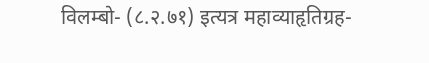विलम्बो- (८.२.७१) इत्यत्र महाव्याहृतिग्रह-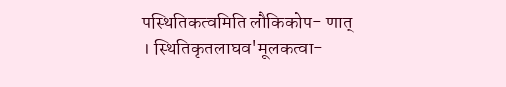पस्थितिकत्वमिति लौकिकोप- णात् । स्थितिकृतलाघव'मूलकत्वा-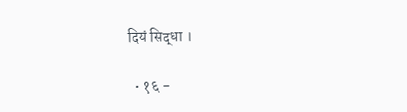दियं सिद्धा ।

  • १६ -